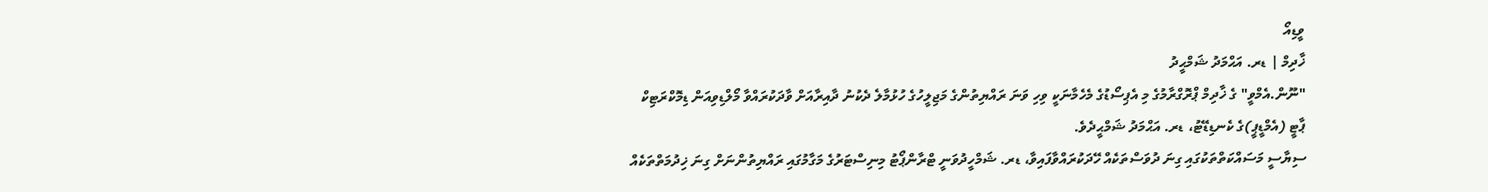ވީޑިއޯ
ޚާދިމް | ޑރ. އަޙްމަދު ޝަމްޙީދު
"ނޫން.އެމްވީ" ގެ ޚާދިމް ޕްރޮގްރާމުގެ މި އެޕިސޯޑުގެ މެހެމާނަކީ ވިހި ވަނަ ރައްޔިތުންގެ މަޖިލީހުގެ ހުޅުމާލެ ދެކުނު ދާއިރާއަށް ވާދަކުރައްވާ މޯލްޑިވިއަން ޑިމޮކްރަޓިކް ޕާޓީ (އެމްޑީޕީ)ގެ ކެނޑިޑޭޓު، ޑރ. އަޙްމަދު ޝަމްޙީދެވެ.
ސިޔާސީ މަސައްކަތްތަކުގައި ގިނަ ދުވަސްތަކެއް ހޭދަކުރައްވާފައިވާ، ޑރ. ޝަމްހީދުވަނީ ޓްރާންޕޯޓު މިނިސްޓަރުގެ މަގާމުގައި ރައްޔިތުންނަށް ގިނަ ޚިދުމަތްތަކެއް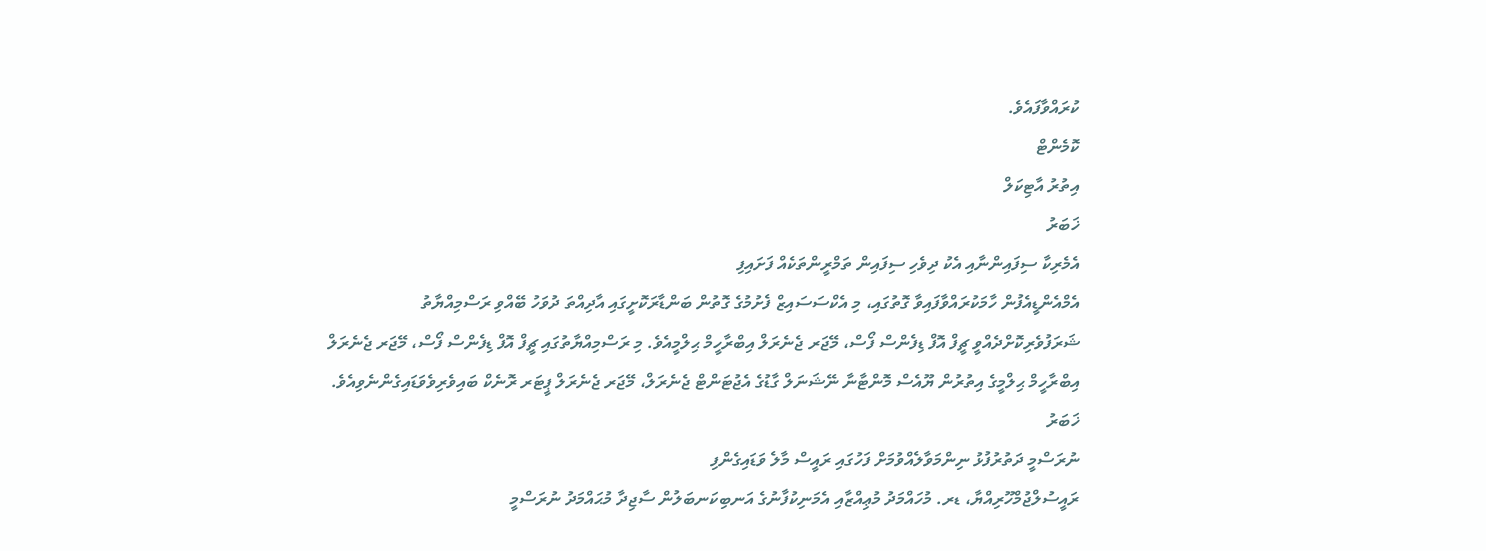ކުރައްވާފައެވެ.
ކޮމެންޓް
އިތުރު އާޓިކަލް
ޚަބަރު
އެމެރިކާ ސިފައިންނާއި އެކު ދިވެހި ސިފައިން ތަމްރީންތަކެއް ފަށައިފި
އެމްއެންޑީއެފުން ހާމަކުރައްވާފައިވާ ގޮތުގައި، މި އެކްސަސައިޒް ފެށުމުގެ ގޮތުން ބަންޑާރަކޮށީގައި އާދިއްތަ ދުވަހު ބޭއްވި ރަސްމިއްޔާތު ޝަރަފުވެރިކޮށްދެއްވީ ޗީފް އޮފް ޑިފެންސް ފޯސް، މޭޖަރ ޖެނެރަލް އިބްރާހީމް ޙިލްމީއެވެ. މި ރަސްމިއްޔާތުގައި ޗީފް އޮފް ޑިފެންސް ފޯސް، މޭޖަރ ޖެނެރަލް އިބްރާހީމް ޙިލްމީގެ އިތުރުން ޔޫއެސް މޮންޓާނާ ނޭޝަނަލް ގާޑުގެ އެޖުޓަންޓް ޖެނެރަލް، މޭޖަރ ޖެނެރަލް ޕީޓަރ ރޮނެކް ބައިވެރިވެވަޑައިގެންނެވިއެވެ.
ޚަބަރު
ނުރަސްމީ ދަތުރުފުޅު ނިންމަވާލެއްވުމަށް ފަހުގައި ރައީސް މާލެ ވަޑައިގެންފި
ރައީސުލްޖުމްހޫރިއްޔާ، ޑރ. މުހައްމަދު މުޢިއްޒާއި އެމަނިކުފާނުގެ އަނބިކަނބަލުން ސާޖިދާ މުޙައްމަދު ނުރަސްމީ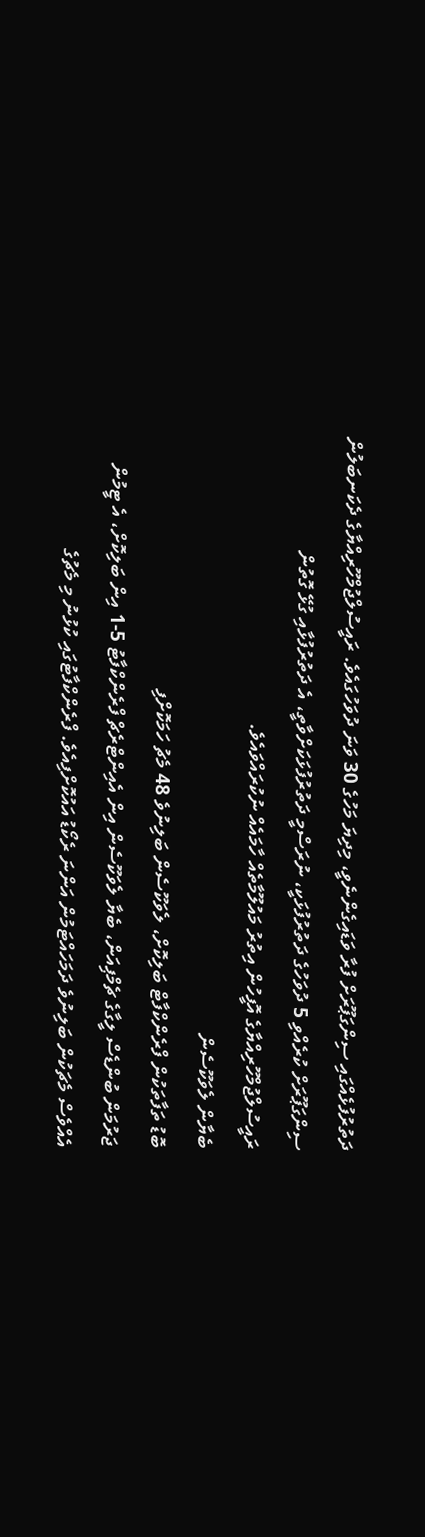ދަތުރުފުޅެއްގައި ސިންގަޕޫރަށް ފުރާ ވަޑައިގެންނެވީ، މިދިޔަ މަހުގެ 30 ވަނަ ދުވަހުގައެވެ. ރައީސުލްޖުމްހޫރިއްޔާގެ ދެކަނބަލުން ސިންގަޕޫރަށް ކުރެއްވި 5 ދުވަހުގެ ދަތުރުފުޅަކީ، ނުރަސްމީ ދަތުރުފުޅަކަށްވާތީ، އެ ދަތުރުފުޅާއި ގުޅޭ ގޮތުން ރައީސުލްޖުމްހޫރިއްޔާގެ އޮފީހުން އިތުރު މައުލޫމާތެއް ހާމައެއް ނުކުރައްވައެވެ.
ބެޔާން ލެވަކޫސެން
ބޮޑު ތަފާތަކުން ފްރެންކްފާޓް ބަލިކޮށް، ލެވަކޫސެން ބަލިނުވެ 48 މެޗު ހަމަކޮށްފި
ޖަރުމަން ބުންޑެސް ލީގާގެ ޗެމްޕިއަން، ބެޔާ ލެވަކޫސެން އިން އެއިންޓްރެޗް ފްރެންކްފާޓު 5-1 އިން ބަލިކޮށް، އެ ޓީމުން އެއްވެސް މެޗަކުން ބަލިނުވެ ދަމަހައްޓަމުން އަންނަ ރެކޯޑު އައުކޮށްފިއެވެ. ފްރެންކްފާޓުގައި ކުޅުނު މި މެޗުގެ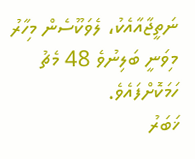ނަތީޖާއާއެކު، ލެވަކޫސެން މިހާރު މިވަނީ ބަލިނުވެ 48 މެޗު ހަމަކޮށްފައެވެ.
ޚަބަރު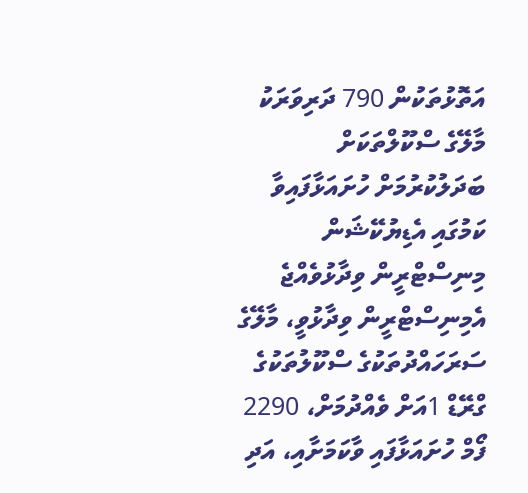އަތޮޅުތަކުން 790 ދަރިވަރަކު މާލޭގެ ސްކޫލްތަކަށް ބަދަލުކުރުމަށް ހުށައަޅާފައިވާ ކަމުގައި އެޑިޔުކޭޝަން މިނިސްޓްރީން ވިދާޅުވެއްޖެ
އެމިނިސްޓްރީން ވިދާޅުވީ، މާލޭގެ ސަރަހައްދުތަކުގެ ސްކޫލުތަކުގެ ގްރޭޑް 1އަށް ވެއްދުމަށް، 2290 ފޯމް ހުށައަޅާފައި ވާކަމަށާއި، އަދި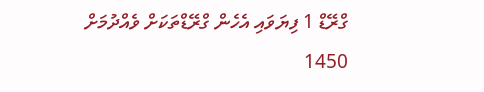ގްރޭޑް 1 ފިޔަވައި އެހެން ގްރޭޑްތަކަށް ވެއްދުމަށް 1450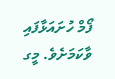ފޯމް ހުށައަޅާފައި ވާކަމަށެވެ. މީގ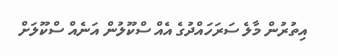އިތުރުން މާލެ ސަރަހައްދުގެ އެއް ސްކޫލުން އަނެއް ސްކޫލަށް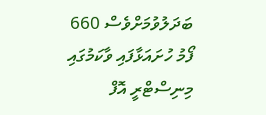ބަދަލުވުމަށްވެސް 660 ފޯމު ހުށައަޅާފައި ވާކަމުގައި މިނިސްޓްރީ އޮފް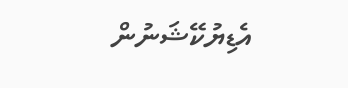އެޑިޔުކޭޝަނުން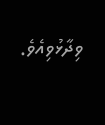ވިދާޅުވިއެވެ.